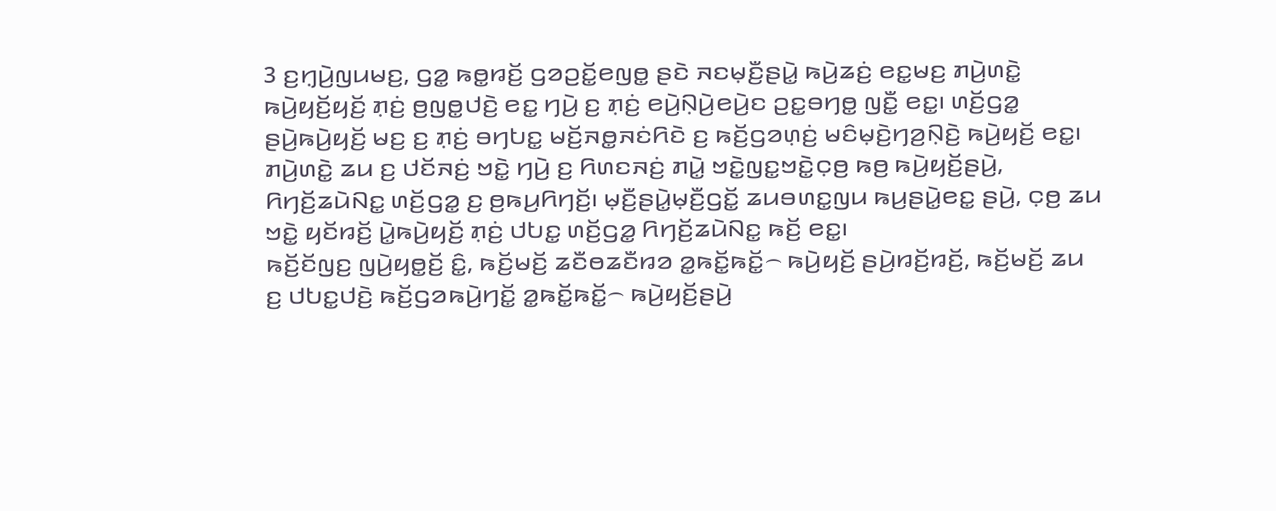3 ꤢ꤬ꤚ꤫ꤣꤧ꤬ꤜꤣꤗꤢ꤬, ꤞꤤ꤭ ꤒꤥ꤭ꤙꤢꤩ꤬ ꤞꤤꤑꤢꤩ꤭ꤕꤜꤥ꤭ ꤔꤢꤧ ꤏꤢꤗ꤫ꤢꤪ꤬ꤔꤣꤧ꤭ ꤒꤣꤧ꤬ꤘꤢꤦ꤬ ꤕꤢ꤭ꤗꤢ꤬ ꤊꤣꤧ꤬ꤛꤢꤧ꤭ ꤒꤣꤧ꤬ꤟꤢꤩ꤬ꤟꤢꤩ꤬ ꤊ꤫ꤢꤦ꤬ ꤥ꤬ꤜꤥ꤭ꤓꤢꤧ꤬ ꤕꤢ꤭ ꤚꤣꤧ꤬ ꤢ꤬ ꤊ꤫ꤢꤦ꤬ ꤕꤣꤧ꤬ꤡ꤫ꤣꤧ꤬ꤕꤣꤧ꤬ꤢ ꤑꤢ꤭ꤋꤚꤥ꤭ ꤜꤢꤪ꤭ ꤕꤢ꤭꤯ ꤛꤢꤩ꤬ꤞꤤ꤭ ꤔꤣꤧ꤬ꤒꤣꤧ꤬ꤟꤢꤩ꤬ ꤗꤢ꤬ ꤢ꤬ ꤊ꤫ꤢꤦ꤬ ꤋꤚꤝꤢ꤭ ꤗꤢꤩ꤬ꤏꤥ꤭ꤏꤢꤦꤖꤢꤧ ꤢ꤬ ꤒꤢꤩ꤬ꤞꤤꤛ꤫ꤢꤦ꤬ ꤗꤢꤨꤗ꤫ꤢꤧ꤬ꤚꤤ꤬ꤡ꤫ꤢꤧ꤬ ꤒꤣꤧ꤬ꤟꤢꤩ꤬ ꤕꤢ꤭꤯
ꤊꤣꤧ꤬ꤛꤢꤧ꤭ ꤘꤣ ꤢ꤬ ꤓꤢꤩꤏꤢꤦ꤬ ꤠꤢꤧ꤭ ꤚꤣꤧ꤬ ꤢ꤬ ꤖꤛꤢꤏꤢꤦ꤬ ꤊꤣꤧ꤭ ꤠꤢꤧ꤭ꤜꤢ꤭ꤠꤢꤧ꤭ꤍ꤫ꤥ꤬ ꤒꤥ꤬ ꤒꤣꤧ꤬ꤟꤢꤩ꤬ꤔꤣꤧ꤬, ꤖꤚꤢꤩ꤬ꤘꤣꤧꤡꤢ꤭ ꤛꤢꤩ꤬ꤞꤤ꤭ ꤢ꤬ ꤥ꤬ꤒꤣ꤬ꤖꤚꤢꤩ꤬꤯ ꤗ꤫ꤢꤪ꤬ꤔꤣꤧ꤭ꤗ꤫ꤢꤪ꤬ꤞꤢꤩ꤭ ꤘꤣꤋꤛꤢ꤭ꤜꤣ ꤒꤣ꤬ꤔꤣꤧ꤭ꤕꤢ꤭ ꤔꤣꤧ꤬, ꤍ꤫ꤥ꤬ ꤘꤣ ꤠꤢꤧ꤭ ꤟꤢꤩꤙꤢꤩ꤬ ꤣꤧ꤭ꤒꤣꤧ꤬ꤟꤢꤩ꤬ ꤊ꤫ꤢꤦ꤬ ꤓꤝꤢ꤭ ꤛꤢꤩ꤬ꤞꤤ꤭ ꤖꤚꤢꤩ꤬ꤘꤣꤧꤡꤢ꤭ ꤒꤢꤩ꤬ ꤕꤢ꤭꤯
ꤒꤢꤩ꤬ꤢꤩꤜꤢ꤬ ꤜꤣꤧ꤬ꤟꤥ꤭ꤢꤩ꤬ ꤢꤨ꤭, ꤒꤢꤩ꤬ꤗꤢꤩ꤬ ꤘꤢꤪꤥꤘꤢꤪꤙꤤ ꤤ꤭ꤒꤢꤩ꤭ꤒꤢꤩ꤭꤮ ꤒꤣꤧ꤬ꤟꤢꤩ꤬ ꤔꤣꤧ꤬ꤙꤢꤩ꤬ꤙꤢꤩ꤬, ꤒꤢꤩ꤬ꤗꤢꤩ꤬ ꤘꤣ ꤢ꤬ ꤓꤝꤢ꤭ꤓꤢꤧ꤬ ꤒꤢꤩ꤬ꤞꤤꤒꤣꤧ꤬ꤚꤢꤩ꤭ ꤤ꤭ꤒꤢꤩ꤭ꤒꤢꤩ꤭꤮ ꤒꤣꤧ꤬ꤟꤢꤩ꤬ꤔꤣꤧ꤬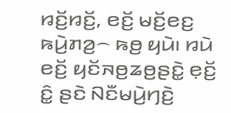ꤙꤢꤩ꤬ꤙꤢꤩ꤬, ꤕꤢꤩ꤬ ꤗꤢꤩ꤬ꤕꤢ꤬ ꤒꤣꤧ꤬ꤊꤤ꤬꤮ ꤒꤥ꤬ ꤟꤣꤧ꤯ ꤙꤣꤧ ꤕꤢꤩ꤬ ꤟꤢꤩꤏꤥ꤬ꤘꤥ꤬ꤔꤢꤧ꤭ ꤕ꤫ꤢꤩ꤬ ꤢꤨ꤭ ꤔꤢꤧ ꤡꤢꤪꤗꤣꤧ꤬ꤚꤢꤧ꤬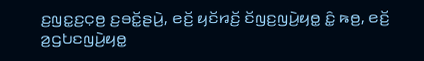ꤢ꤬ꤜꤢ꤭ꤢ꤬ꤍ꤫ꤥ꤬ ꤢ꤬ꤋꤢꤩ꤭ꤔꤣꤧ꤬, ꤕꤢꤩ꤬ ꤟꤢꤩꤙꤢꤩ꤬ ꤢꤩꤜꤢ꤬ꤜꤣꤧ꤬ꤟꤥ꤭ ꤢꤨ꤭ ꤒꤥ꤬, ꤕꤢꤩ꤬ ꤤ꤬ꤞꤝꤢꤜꤣꤧ꤬ꤟꤥ꤭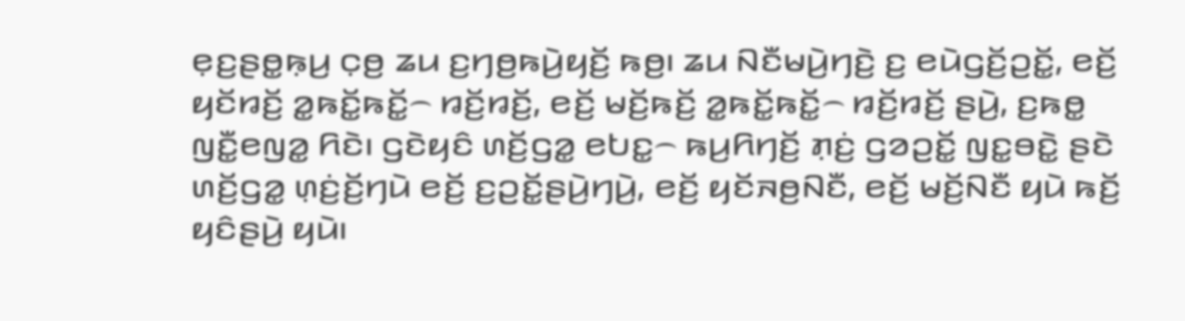ꤕ꤫ꤢ꤬ꤔꤥ꤭ꤒ꤫ꤣ꤬ ꤍ꤫ꤥ꤬ ꤘꤣ ꤢ꤬ꤚꤥ꤬ꤒꤣꤧ꤬ꤟꤢꤩ꤬ ꤒꤥ꤬꤯ ꤘꤣ ꤡꤢꤪꤗꤣꤧ꤬ꤚꤢꤧ꤬ ꤢ꤬ ꤕꤣꤧꤞꤢꤩ꤬ꤑꤢꤩ꤭, ꤕꤢꤩ꤬ ꤟꤢꤩꤙꤢꤩ꤬ ꤤ꤭ꤒꤢꤩ꤭ꤒꤢꤩ꤭꤮ ꤙꤢꤩ꤬ꤙꤢꤩ꤬, ꤕꤢꤩ꤬ ꤗꤢꤩ꤬ꤒꤢꤩ꤬ ꤤ꤭ꤒꤢꤩ꤭ꤒꤢꤩ꤭꤮ ꤙꤢꤩ꤬ꤙꤢꤩ꤬ ꤔꤣꤧ꤬, ꤢ꤬ꤒꤥ꤭ ꤜꤢꤪ꤭ꤕꤜꤤ꤭ ꤖꤢꤧ꤯ ꤞꤢꤧꤟꤢꤨ ꤛꤢꤩ꤬ꤞꤤ꤭ ꤕꤝꤢ꤭꤮ ꤒꤣ꤬ꤖꤚꤢꤩ꤬ ꤊ꤫ꤢꤦ꤬ ꤞꤤꤑꤢꤩ꤭ ꤜꤢ꤭ꤋꤢꤧ꤭ ꤔꤢꤧ ꤛꤢꤩ꤬ꤞꤤ꤭ ꤛ꤫ꤢꤦ꤬ꤢꤩ꤬ꤚꤣꤧ ꤕꤢꤩ꤬ ꤢ꤬ꤑꤢꤩ꤭ꤔꤣꤧ꤬ꤚꤣꤧ꤬, ꤕꤢꤩ꤬ ꤟꤢꤩꤏꤥ꤬ꤡꤢꤪ, ꤕꤢꤩ꤬ ꤗꤢꤩ꤬ꤡꤢꤪ ꤟꤣꤧ ꤒꤢꤩ꤬ ꤟꤢꤨꤔꤣꤧ꤬ ꤟꤣꤧ꤯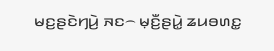ꤗꤢ꤬ꤔꤢꤧꤚꤣꤧ꤬ ꤏꤢ꤮ ꤗ꤫ꤢꤪ꤬ꤔꤣꤧ꤭ ꤘꤣꤋꤛꤢ꤭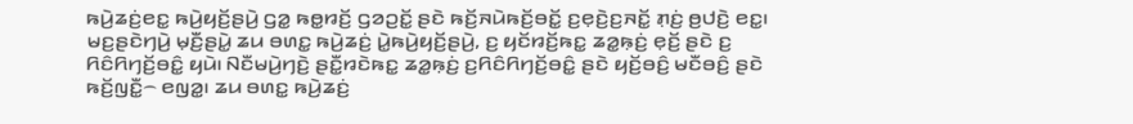ꤒꤣꤧ꤬ꤘꤢꤦ꤬ꤕꤢ꤭ ꤒꤣꤧ꤬ꤟꤢꤩ꤬ꤔꤣꤧ꤬ ꤞꤤ꤭ ꤒꤥ꤭ꤙꤢꤩ꤬ ꤞꤤꤑꤢꤩ꤭ ꤔꤢꤧ ꤒꤢꤩ꤬ꤏꤣꤧꤒꤢꤩ꤬ꤋꤢꤩ꤭ ꤢ꤬ꤕ꤫ꤢꤧ꤬ꤢ꤬ꤏꤢꤩ꤭ ꤊ꤫ꤢꤦ꤬ ꤥ꤬ꤓꤢꤧ꤬ ꤕꤢ꤭꤯
ꤗꤢ꤬ꤔꤢꤧꤚꤣꤧ꤬ ꤗ꤫ꤢꤪ꤬ꤔꤣꤧ꤭ ꤘꤣ ꤋꤛꤢ꤭ ꤒꤣꤧ꤬ꤘꤢꤦ꤬ ꤣꤧ꤭ꤒꤣꤧ꤬ꤟꤢꤩ꤬ꤔꤣꤧ꤬, ꤢ꤬ ꤟꤢꤩꤙꤢꤩ꤬ꤒꤢ꤭ ꤘꤤ꤭ꤒ꤫ꤢꤦ꤬ ꤕ꤫ꤢꤩ꤬ ꤔꤢꤧ ꤢ꤬ ꤖꤢꤨꤖꤚꤢꤩ꤬ꤋꤢꤨ꤭ ꤟꤣꤧ꤯ ꤡꤢꤪꤗꤣꤧ꤬ꤚꤢꤧ꤬ ꤔꤢꤪ꤭ꤙꤢꤧꤒꤢ꤭ ꤘꤤ꤭ꤒ꤫ꤢꤦ꤬ ꤢ꤬ꤖꤢꤨꤖꤚꤢꤩ꤬ꤋꤢꤨ꤭ ꤔꤢꤧ ꤟꤢꤩ꤬ꤋꤢꤨ꤬ ꤗꤢꤪꤋꤢꤨ꤬ ꤔꤢꤧ ꤒꤢꤩ꤬ꤜꤢꤪ꤭꤮ ꤕꤜꤤ꤭꤯ ꤘꤣ ꤋꤛꤢ꤭ ꤒꤣꤧ꤬ꤘꤢꤦ꤬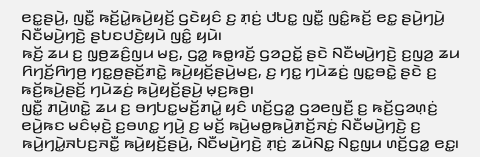ꤕꤢ꤭ꤔꤣꤧ꤬, ꤜꤢꤪ꤭ ꤒꤢꤩ꤬ꤣꤧ꤭ꤒꤣꤧ꤬ꤟꤢꤩ꤬ ꤞꤢꤧꤟꤢꤨ ꤢ꤬ ꤊ꤫ꤢꤦ꤬ ꤓꤝꤢ꤭ ꤜꤢꤪ꤭ ꤜꤢꤨ꤭ꤒꤢꤩ꤬ ꤕꤢ꤭ ꤔꤣꤧ꤬ꤚꤣꤧ꤬ ꤡꤢꤪꤗꤣꤧ꤬ꤚꤢꤧ꤬ ꤔꤝꤢꤓꤢꤧ꤬ꤟꤣꤧ ꤜꤢꤨ꤭ ꤟꤣꤧ꤯
ꤒꤢꤩ꤬ ꤘꤣ ꤢ꤬ ꤜ꤫ꤥ꤬ꤘꤢꤨ꤬ꤜꤣ ꤗꤢ꤬, ꤞꤤ꤭ ꤒꤥ꤭ꤙꤢꤩ꤬ ꤞꤤꤑꤢꤩ꤭ ꤔꤢꤧ ꤡꤢꤪꤗꤣꤧ꤬ꤚꤢꤧ꤬ ꤢ꤬ꤜꤤ꤬ ꤘꤣ ꤖꤚꤢꤩ꤬ꤖꤚꤥ꤬ ꤚꤢ꤭ꤥ꤬ꤔꤢꤩ꤬ꤊꤢꤧ꤭ ꤒꤣꤧ꤬ꤟꤢꤩ꤬ꤔꤣꤧ꤬ꤗꤢ꤬, ꤢ꤬ ꤚꤢ꤭ ꤚꤣꤧꤘꤢꤦ꤬ ꤜꤢ꤭ꤋꤢꤧ꤭ ꤔꤢꤧ ꤢ꤬ ꤒꤢꤩ꤬ꤒꤣꤧ꤬ꤔꤢꤩ꤬ ꤚꤣꤧꤘꤢꤦ꤬ ꤒꤣꤧ꤬ꤟꤢꤩ꤬ꤔꤣꤧ꤬ ꤗ꤫ꤢ꤬ꤒꤥ꤬꤯
ꤜꤢꤪ꤭ ꤊꤣꤧ꤬ꤛꤢꤧ꤭ ꤘꤣ ꤢ꤬ ꤋꤚꤝꤢ꤭ꤗꤢꤩ꤬ꤊꤣꤧ꤭ ꤟꤢꤨ ꤛꤢꤩ꤬ꤞꤤ꤭ ꤞꤤꤕꤜꤢꤪ꤬ ꤢ꤬ ꤒꤢꤩ꤬ꤞꤤꤛ꤫ꤢꤦ꤬ ꤕꤣꤧ꤬ꤒꤢ ꤗꤢꤨꤗ꤫ꤢꤧ꤬ ꤢ꤬ꤋꤛꤢ꤭ ꤚꤣꤧ꤬ ꤢ꤬ ꤗꤢꤩ꤬ ꤒꤣꤧ꤬ꤗꤥ꤭ꤒꤣꤧ꤬ꤊꤢꤩ꤬ꤏꤢꤦ꤬ ꤡꤢꤪꤗꤣꤧ꤬ꤚꤢꤧ꤬ ꤢ꤬ ꤒꤣꤧ꤬ꤚꤣꤧ꤭ꤏꤝꤢ꤬ꤏꤢꤪ꤭ ꤒꤣꤧ꤬ꤟꤢꤩ꤬ꤔꤣꤧ꤬, ꤡꤢꤪꤗꤣꤧ꤬ꤚꤢꤧ꤬ ꤊ꤫ꤢꤦ꤬ ꤘꤣꤧꤡꤢ꤭ ꤡꤢ꤭ꤜꤣ ꤛꤢꤩ꤬ꤞꤤ꤭ ꤕꤢ꤭꤯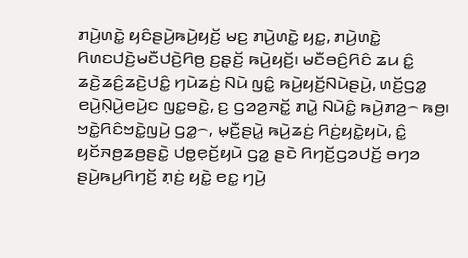ꤊꤣꤧ꤬ꤛꤢꤧ꤭ ꤟꤢꤨꤔꤣꤧ꤬ꤒꤣꤧ꤬ꤟꤢꤩ꤬ ꤗꤢ꤬ ꤊꤣꤧ꤬ꤛꤢꤧ꤭ ꤟꤢ꤭, ꤊꤣꤧ꤬ꤛꤢꤧ꤭ ꤖꤛꤢꤓꤢꤧ꤬ꤗꤢꤪꤓꤢꤧ꤬ꤖꤥ꤬ ꤢ꤬ꤔ꤫ꤢꤩ꤬ ꤒꤣꤧ꤬ꤟꤢꤩ꤬꤯ ꤗꤢꤪꤋꤢꤨ꤬ꤖꤢꤨ ꤘꤣ ꤢꤨ꤭ ꤘꤢꤧ꤬ꤘꤢꤨ꤬ꤘꤢꤧ꤬ꤓꤢꤨ꤭ ꤚꤣꤧꤘꤢꤦ꤬ ꤡꤣꤧ ꤜꤢꤨ꤭ ꤒꤣꤧ꤬ꤟꤢꤩ꤬ꤡꤣꤧꤔꤣꤧ꤬, ꤛꤢꤩ꤬ꤞꤤ꤭ ꤕꤣꤧ꤬ꤡ꤫ꤣꤧ꤬ꤕꤣꤧ꤬ꤢ ꤜꤢ꤭ꤋꤢꤧ꤭, ꤢ꤬ ꤞꤤꤤ꤬ꤏꤢꤩ꤭ ꤊꤣꤧ꤭ ꤡꤣꤧꤢꤨ꤭ ꤒꤣꤧ꤬ꤊꤤ꤬꤮ ꤒꤥ꤬꤯
ꤠꤢꤧ꤭ꤖꤢꤨꤠꤢꤧ꤭ꤜꤣꤧ꤬ ꤞꤤ꤭꤮, ꤗ꤫ꤢꤪ꤬ꤔꤣꤧ꤭ ꤒꤣꤧ꤬ꤘꤢꤦ꤬ ꤖꤢꤦ꤬ꤟꤢꤧ꤭ꤟꤣꤧ, ꤢꤨ꤭ ꤟꤢꤩꤏꤥ꤬ꤘꤥ꤬ꤔꤢꤧ꤭ ꤓꤥ꤭ꤕ꤫ꤢꤩ꤬ꤟꤣꤧ ꤞꤤ꤭ ꤔꤢꤧ ꤖꤚꤢꤩ꤬ꤞꤤꤓꤢꤩ꤬ ꤋꤚꤤ ꤔꤣꤧ꤬ꤒꤣ꤬ꤖꤚꤢꤩ꤬ ꤊ꤫ꤢꤦ꤬ ꤟꤢꤧ꤭ ꤕꤢ꤭ ꤚꤣꤧ꤬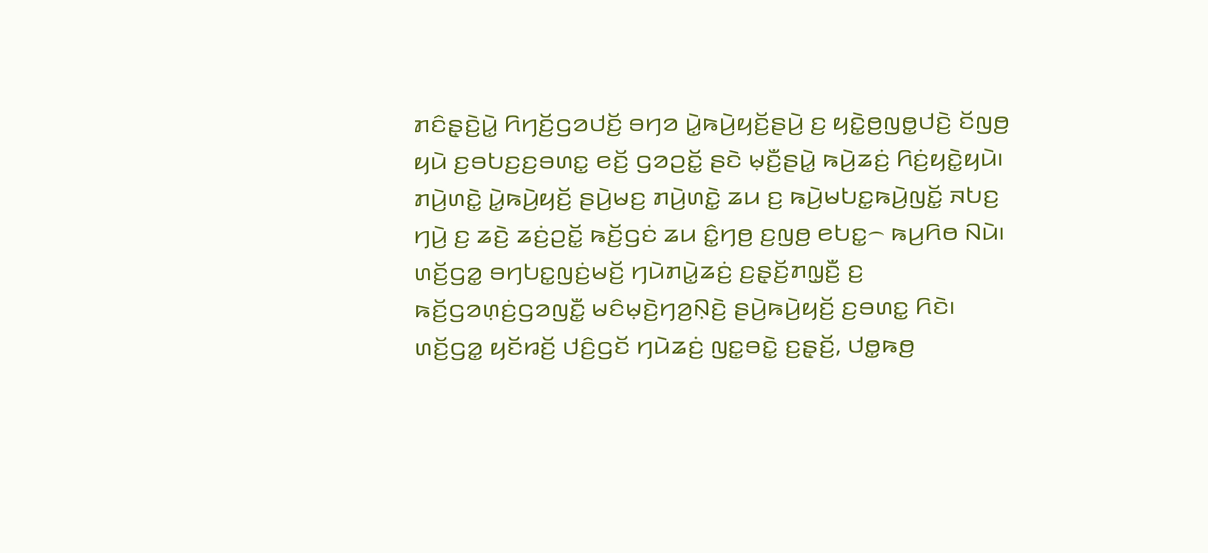ꤊꤢꤨꤔ꤫ꤢꤧ꤬ꤣꤧ꤭ ꤖꤚꤢꤩ꤬ꤞꤤꤓꤢꤩ꤬ ꤋꤚꤤ ꤣꤧ꤭ꤒꤣꤧ꤬ꤟꤢꤩ꤬ꤔꤣꤧ꤬ ꤢ꤬ ꤟꤢꤧ꤭ꤥ꤬ꤜꤥ꤭ꤓꤢꤧ꤬ ꤢꤩꤜꤥ꤬ ꤟꤣꤧ ꤢ꤬ꤋꤝꤢ꤬ꤢ꤬ꤋꤛꤢ꤭ ꤕꤢꤩ꤬ ꤞꤤꤑꤢꤩ꤭ ꤔꤢꤧ ꤗ꤫ꤢꤪ꤬ꤔꤣꤧ꤭ ꤒꤣꤧ꤬ꤘꤢꤦ꤬ ꤖꤢꤦ꤬ꤟꤢꤧ꤭ꤟꤣꤧ꤯
ꤊꤣꤧ꤬ꤛꤢꤧ꤭ ꤣꤧ꤭ꤒꤣꤧ꤬ꤟꤢꤩ꤬ ꤔꤣꤧ꤬ꤗꤢ꤬ ꤊꤣꤧ꤬ꤛꤢꤧ꤭ ꤘꤣ ꤢ꤬ ꤒꤣꤧ꤬ꤗꤝꤢ꤭ꤒꤣꤧ꤬ꤜꤢꤩ꤭ ꤏꤝꤢ꤬ ꤚꤣꤧ꤬ ꤢ꤬ ꤘꤢꤧ꤬ ꤘꤢꤦ꤬ꤑꤢꤩ꤭ ꤒꤢꤩ꤬ꤞꤢꤦ ꤘꤣ ꤢꤨ꤭ꤚꤥ꤬ ꤢ꤬ꤜꤥ꤬ ꤕꤝꤢ꤭꤮ ꤒꤣ꤬ꤖꤥ ꤡꤣꤧ꤯ ꤛꤢꤩ꤬ꤞꤤ꤭ ꤋꤚꤝꤢ꤭ꤜꤢꤦ꤬ꤗꤢꤩ꤬ ꤚꤣꤧꤊꤣꤧ꤭ꤘꤢꤦ꤬ ꤢ꤬ꤔ꤫ꤢꤩ꤬ꤊꤜ꤫ꤢꤪ꤬ ꤢ꤬ ꤒꤢꤩ꤬ꤞꤤꤛ꤫ꤢꤦ꤬ꤞꤤꤜꤢꤪ꤭ ꤗꤢꤨꤗ꤫ꤢꤧ꤬ꤚꤤ꤬ꤡ꤫ꤢꤧ꤬ ꤔꤣꤧ꤬ꤒꤣꤧ꤬ꤟꤢꤩ꤬ ꤢ꤬ꤋꤛꤢ꤭ ꤖꤢꤧ꤯ ꤛꤢꤩ꤬ꤞꤤ꤭ ꤟꤢꤩꤙꤢꤩ꤬ ꤓꤢꤨ꤬ꤞꤢꤩ ꤚꤣꤧꤘꤢꤦ꤬ ꤜꤢ꤭ꤋꤢꤧ꤭ ꤢ꤬ꤔ꤫ꤢꤩ꤬, ꤓꤥ꤭ꤒꤥ꤬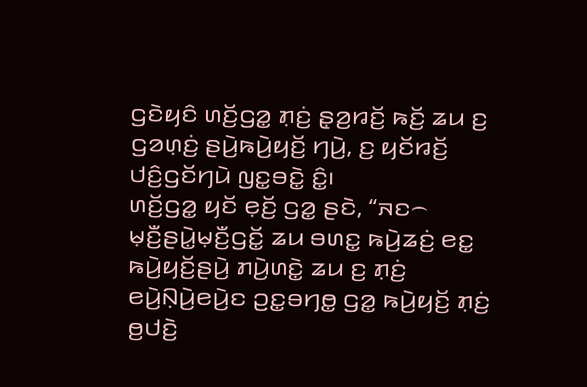ꤞꤢꤧꤟꤢꤨ ꤛꤢꤩ꤬ꤞꤤ꤭ ꤊ꤫ꤢꤦ꤬ ꤔ꤫ꤤ꤬ꤙꤢꤩ꤬ ꤒꤢꤩ꤬ ꤘꤣ ꤢ꤬ ꤞꤤꤛ꤫ꤢꤦ꤬ ꤔꤣꤧ꤬ꤒꤣꤧ꤬ꤟꤢꤩ꤬ ꤚꤣꤧ꤬, ꤢ꤬ ꤟꤢꤩꤙꤢꤩ꤬ ꤓꤢꤨ꤬ꤞꤢꤩꤚꤣꤧ ꤜꤢ꤭ꤋꤢꤧ꤭ ꤢꤨ꤭꤯
ꤛꤢꤩ꤬ꤞꤤ꤭ ꤟꤢꤩ ꤕ꤫ꤢꤩ꤬ ꤞꤤ꤭ ꤔꤢꤧ, “ꤏꤢ꤮ ꤗ꤫ꤢꤪ꤬ꤔꤣꤧ꤭ꤗ꤫ꤢꤪ꤬ꤞꤢꤩ꤭ ꤘꤣ ꤋꤛꤢ꤭ ꤒꤣꤧ꤬ꤘꤢꤦ꤬ ꤕꤢ꤭ ꤒꤣꤧ꤬ꤟꤢꤩ꤬ꤔꤣꤧ꤬ ꤊꤣꤧ꤬ꤛꤢꤧ꤭ ꤘꤣ ꤢ꤬ ꤊ꤫ꤢꤦ꤬ ꤕꤣꤧ꤬ꤡ꤫ꤣꤧ꤬ꤕꤣꤧ꤬ꤢ ꤑꤢ꤭ꤋꤚꤥ꤭ ꤞꤤ꤭ ꤒꤣꤧ꤬ꤟꤢꤩ꤬ ꤊ꤫ꤢꤦ꤬ ꤥ꤬ꤓꤢꤧ꤬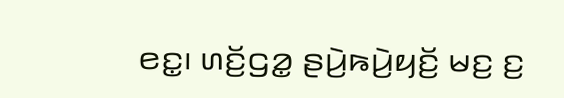ꤕꤢ꤭꤯ ꤛꤢꤩ꤬ꤞꤤ꤭ ꤔꤣꤧ꤬ꤒꤣꤧ꤬ꤟꤢꤩ꤬ ꤗꤢ꤬ ꤢ꤬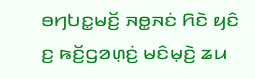ꤋꤚꤝꤢ꤭ꤗꤢꤩ꤬ ꤏꤥ꤭ꤏꤢꤦ ꤖꤢꤧ ꤟꤢꤨ ꤢ꤬ ꤒꤢꤩ꤬ꤞꤤꤛ꤫ꤢꤦ꤬ ꤗꤢꤨꤗ꤫ꤢꤧ꤬ ꤘꤣ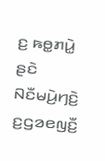ꤢ꤬ ꤒꤥ꤭ꤊꤣꤧ꤭ ꤔꤢꤧ ꤡꤢꤪꤗꤣꤧ꤬ꤚꤢꤧ꤬ ꤢ꤬ꤞꤤꤕꤜꤢꤪ꤬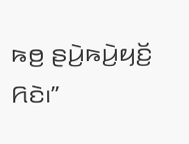ꤒꤥ꤬ ꤔꤣꤧ꤬ꤒꤣꤧ꤬ꤟꤢꤩ꤬ ꤖꤢꤧ꤯”